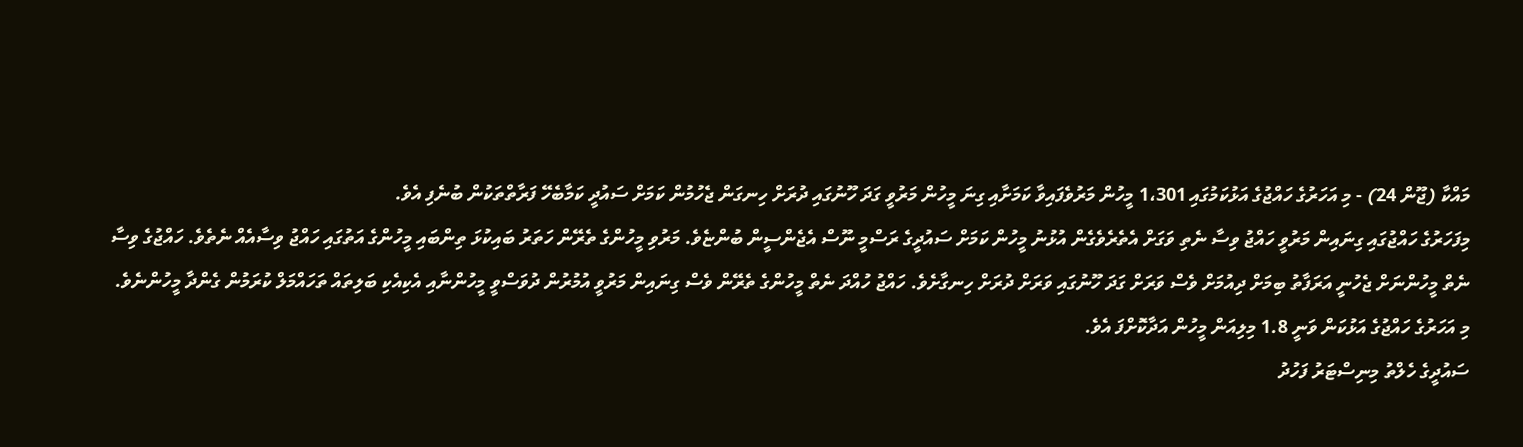މައްކާ (ޖޫން 24) - މި އަހަރުގެ ހައްޖުގެ އަޅުކަމުގައި 1،301 މީހުން މަރުވެފައިވާ ކަމަށާއި ގިނަ މީހުން މަރުވީ ގަދަ ހޫނުގައި ދުރަށް ހިނގަން ޖެހުމުން ކަމަށް ސައުދީ ކަމާބެހޭ ފަރާތްތަކުން ބުނެފި އެވެ.
މިފަހަރުގެ ހައްޖުގައި ގިނައިން މަރުވީ ހައްޖު ވިސާ ނެތި ވަގަށް އެތެރެވެގެން އުޅުނު މީހުން ކަމަށް ސައުދީގެ ރަސްމީ ނޫސް އެޖެންސީން ބުންޏެވެ. މަރުވި މީހުންގެ ތެރޭން ހަތަރު ބައިކުޅަ ތިންބައި މީހުންގެ އަތުގައި ހައްޖު ވިސާއެއް ނެތެވެ. ހައްޖުގެ ވިސާ ނެތް މީހުންނަށް ޖެހުނީ އަރަފާތު ބިމަށް ދިއުމަށް ވެސް ވަރަށް ގަދަ ހޫނުގައި ވަރަށް ދުރަށް ހިނގާށެވެ. ހައްޖު ހުއްދަ ނެތް މީހުންގެ ތެރޭން ވެސް ގިނައިން މަރުވީ އުމުރުން ދުވަސްވީ މީހުންނާއި އެކިއެކި ބަލިތައް ތަހައްމަލް ކުރަމުން ގެންދާ މީހުންނެވެ.
މި އަހަރުގެ ހައްޖުގެ އަޅުކަން ވަނީ 1.8 މިލިއަން މީހުން އަދާކޮށްފަ އެވެ.
ސައުދީގެ ހެލްތު މިނިސްޓަރު ފަހުދު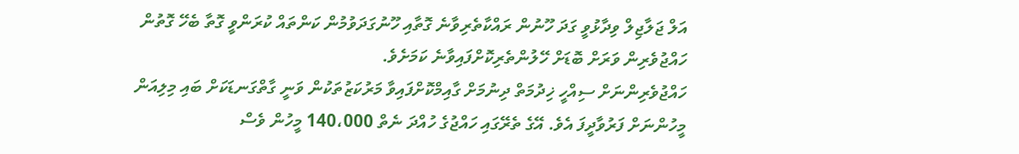އަލް ޖަލާޖިލް ވިދާޅުވީ ގަދަ ހޫނުން ރައްކާތެރިވާނެ ގޮތާއި ހޫނުގަދަވުމުން ކަންތައް ކުރަންވީ ގޮތާ ބެހޭ ގޮތުން ހައްޖުވެރިން ވަރަށް ބޮޑަށް ހޭލުންތެރިކޮށްފައިވާނެ ކަމަށެވެ.
ހައްޖުވެރިންނަށް ސިއްހީ ޚިދުމަތް ދިނުމަށް ގާއިމްކޮށްފައިވާ މަރުކަޒުތަކުން ވަނީ ގާތްގަނޑަކަށް ބައި މިލިއަން މީހުންނަށް ފަރުވާދީފަ އެވެ. އޭގެ ތެރޭގައި ހައްޖުގެ ހުއްދަ ނެތް 140،000 މީހުން ވެސް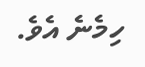ހިމެނެ އެވެ.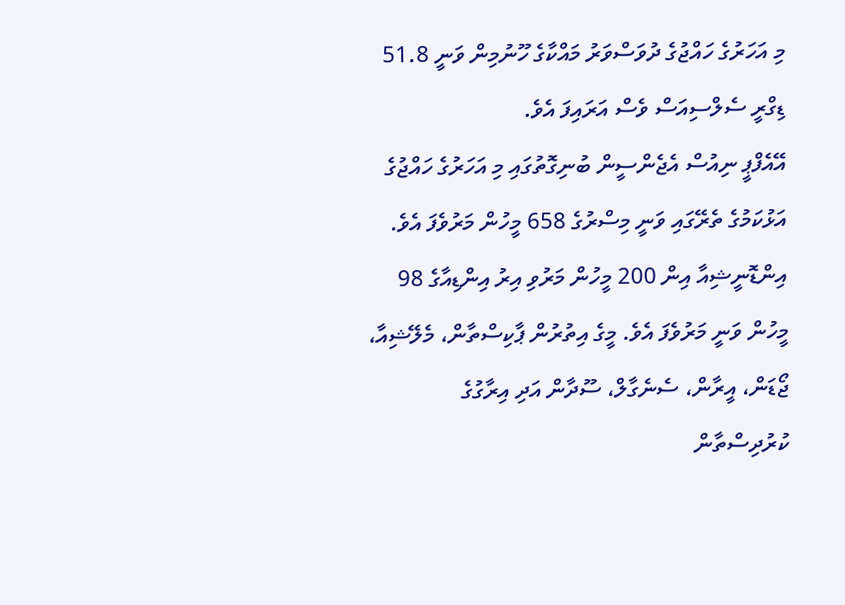މި އަހަރުގެ ހައްޖުގެ ދުވަސްވަރު މައްކާގެ ހޫނުމިން ވަނީ 51.8 ޑިގްރީ ސެލްސިއަސް ވެސް އަރައިފަ އެވެ.
އޭއެފްޕީ ނިއުސް އެޖެންސީން ބުނިގޮތުގައި މި އަހަރުގެ ހައްޖުގެ އަޅުކަމުގެ ތެރޭގައި ވަނީ މިސްރުގެ 658 މީހުން މަރުވެފަ އެވެ. އިންޑޮނީޝިއާ އިން 200 މީހުން މަރުވި އިރު އިންޑިއާގެ 98 މީހުން ވަނީ މަރުވެފަ އެވެ. މީގެ އިތުރުން ޕާކިސްތާން، މެލޭޝިއާ، ޖޯޑަން، އީރާން، ސެނެގާލް، ސޫދާން އަދި އިރާގުގެ ކުރުދިސްތާން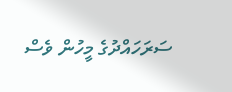ސަރަހައްދުގެ މީހުން ވެސް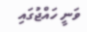ވަނީ ހައްޖުގައި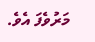މަރުވެފަ އެވެ.